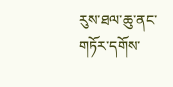རུས་ཐལ་ཆུ་ནང་གཏོར་དགོས་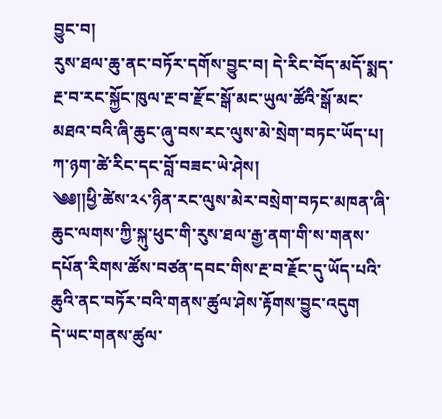བྱུང་བ།
རུས་ཐལ་ཆུ་ནང་བཏོར་དགོས་བྱུང་བ། དེ་རིང་བོད་མདོ་སྨད་རྔ་བ་རང་སྐྱོང་ཁུལ་རྔ་བ་རྫོང་སྒོ་མང་ཡུལ་ཚོའི་སྒོ་མང་མཐའ་བའི་ཞི་ཆུང་ཞུ་བས་རང་ལུས་མེ་སྲེག་བཏང་ཡོད་པ།
ཀ་ཉག་ཚེ་རིང་དང་བློ་བཟང་ཡེ་ཤེས།
༄༅།།ཕྱི་ཚེས་༢༨་ཉིན་རང་ལུས་མེར་བསྲེག་བཏང་མཁན་ཞི་ཆུང་ལགས་ཀྱི་སྐུ་ཕུང་གི་རུས་ཐལ་རྒྱ་ནག་གི་ས་གནས་དཔོན་རིགས་ཚོས་བཙན་དབང་གིས་རྔ་བ་རྗོང་དུ་ཡོད་པའི་ཆུའི་ནང་བཏོར་བའི་གནས་ཚུལ་ཤེས་རྟོགས་བྱུང་འདུག
དེ་ཡང་གནས་ཚུལ་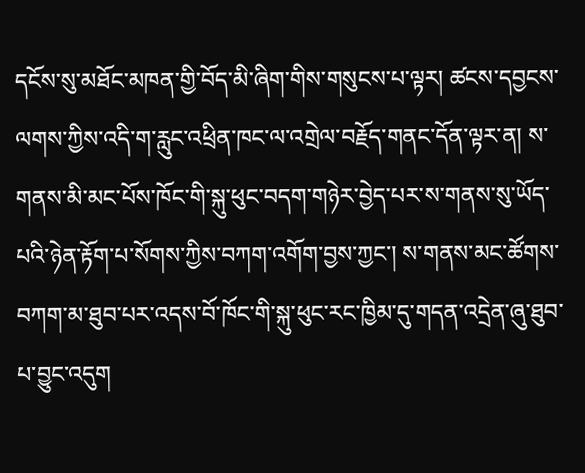དངོས་སུ་མཐོང་མཁན་གྱི་བོད་མི་ཞིག་གིས་གསུངས་པ་ལྟར། ཚངས་དབྱངས་ལགས་ཀྱིས་འདི་ག་རླུང་འཕྲིན་ཁང་ལ་འགྲེལ་བརྗོད་གནང་དོན་ལྟར་ན། ས་གནས་མི་མང་པོས་ཁོང་གི་སྐུ་ཕུང་བདག་གཉེར་བྱེད་པར་ས་གནས་སུ་ཡོད་པའི་ཉེན་རྟོག་པ་སོགས་ཀྱིས་བཀག་འགོག་བྱས་ཀྱང་། ས་གནས་མང་ཚོགས་བཀག་མ་ཐུབ་པར་འདས་བོ་ཁོང་གི་སྐུ་ཕུང་རང་ཁྱིམ་དུ་གདན་འདྲེན་ཞུ་ཐུབ་པ་བྱུང་འདུག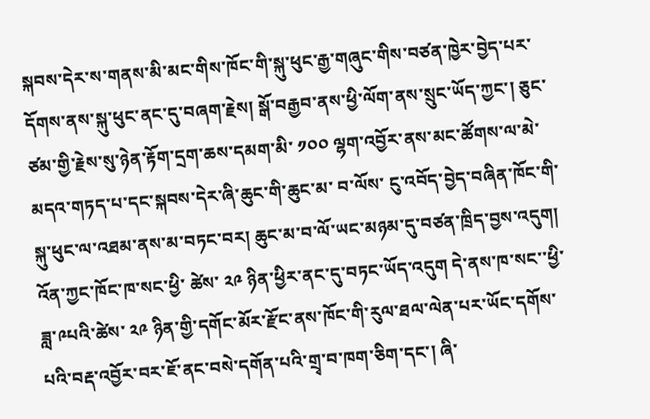སྐབས་དེར་ས་གནས་མི་མང་གིས་ཁོང་གི་སྐུ་ཕུང་རྒྱ་གཞུང་གིས་བཙན་ཁྱེར་བྱེད་པར་དོགས་ནས་སྐུ་ཕུང་ནང་དུ་བཞག་རྗེས། སྒོ་བརྒྱབ་ནས་ཕྱི་ལོག་ནས་སྲུང་ཡོད་ཀྱང་། ཅུང་ཙམ་གྱི་རྗེས་སུ་ཉེན་རྟོག་དྲག་ཆས་དམག་མི་ ༡༠༠ ལྷག་འབྱོར་ནས་མང་ཚོགས་ལ་མེ་མདའ་གཏད་པ་དང་སྐབས་དེར་ཞི་ཆུང་གི་ཆུང་མ་ བ་ལོས་ ངུ་འབོད་བྱེད་བཞིན་ཁོང་གི་སྐུ་ཕུང་ལ་འཐམ་ནས་མ་བཏང་བར། ཆུང་མ་བ་ལོ་ཡང་མཉམ་དུ་བཙན་ཁྲིད་བྱས་འདུག། འོན་ཀྱང་ཁོང་ཁ་སང་ཕྱི་ ཚེས་ ༢༩ ཉིན་ཕྱིར་ནང་དུ་བཏང་ཡོད་འདུག དེ་ནས་ཁ་སང་་ཕྱི་ཟླ་༩པའི་ཚེས་ ༢༩ ཉིན་གྱི་དགོང་མོར་རྫོང་ནས་ཁོང་གི་རུལ་ཐལ་ལེན་པར་ཡོང་དགོས་པའི་བརྡ་འབྱོར་བར་ཇོ་ནང་བསེ་དགོན་པའི་གྲྭ་བ་ཁག་ཅིག་དང་། ཞི་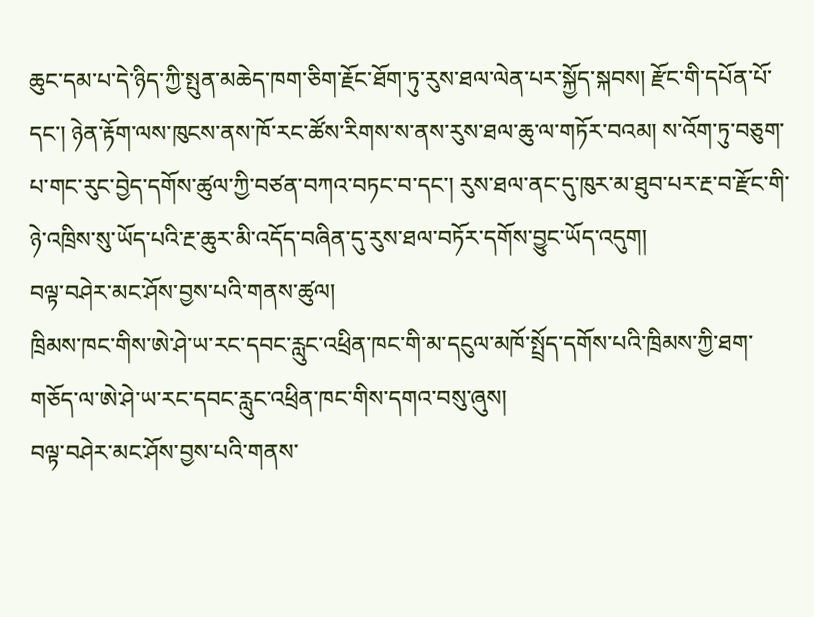ཆུང་དམ་པ་དེ་ཉིད་ཀྱི་སྤུན་མཆེད་ཁག་ཅིག་རྗོང་ཐོག་ཏུ་རུས་ཐལ་ལེན་པར་སྐྱོད་སྐབས། རྫོང་གི་དཔོན་པོ་དང་། ཉེན་རྟོག་ལས་ཁུངས་ནས་ཁོ་རང་ཚོས་རིགས་ས་ནས་རུས་ཐལ་ཆུ་ལ་གཏོར་བའམ། ས་འོག་ཏུ་བཅུག་པ་གང་རུང་བྱེད་དགོས་ཚུལ་ཀྱི་བཙན་བཀའ་བཏང་བ་དང་། རུས་ཐལ་ནང་དུ་ཁུར་མ་ཐུབ་པར་རྔ་བ་རྫོང་གི་ཉེ་འཁྲིས་སུ་ཡོད་པའི་རྔ་ཆུར་མི་འདོད་བཞིན་དུ་རུས་ཐལ་བཏོར་དགོས་བྱུང་ཡོད་འདུག།
བལྟ་བཤེར་མང་ཤོས་བྱས་པའི་གནས་ཚུལ།
ཁྲིམས་ཁང་གིས་ཨེ་ཤེ་ཡ་རང་དབང་རླུང་འཕྲིན་ཁང་གི་མ་དངུལ་མཁོ་སྤྲོད་དགོས་པའི་ཁྲིམས་ཀྱི་ཐག་གཅོད་ལ་ཨེ་ཤེ་ཡ་རང་དབང་རླུང་འཕྲིན་ཁང་གིས་དགའ་བསུ་ཞུས།
བལྟ་བཤེར་མང་ཤོས་བྱས་པའི་གནས་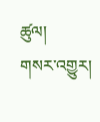ཚུལ།
གསར་འགྱུར།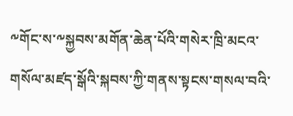༸གོང་ས་༸སྐྱབས་མགོན་ཆེན་པོའི་གསེར་ཁྲི་མངའ་གསོལ་མཛད་སྒོའི་སྐབས་ཀྱི་གནས་སྟངས་གསལ་བའི་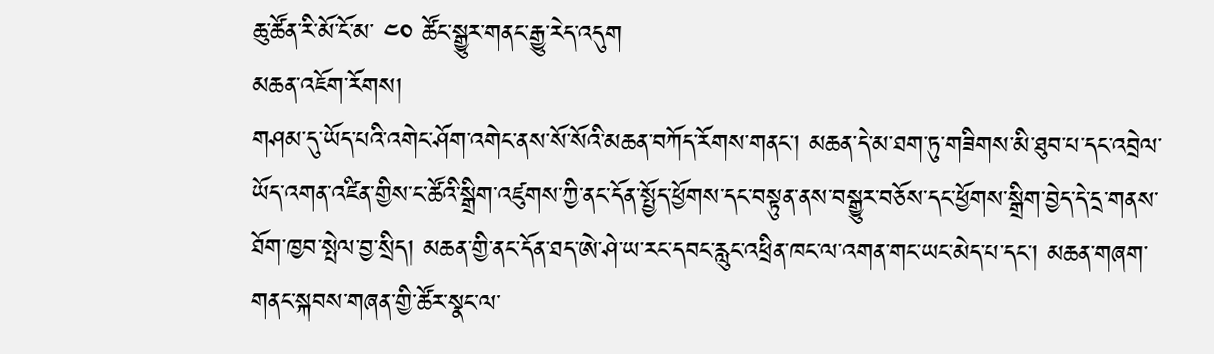ཆུ་ཚོན་རི་མོ་ངོ་མ་ ༤༠ ཚོང་སྒྱུར་གནང་རྒྱུ་རེད་འདུག
མཆན་འཇོག་རོགས།
གཤམ་དུ་ཡོད་པའི་འགེང་ཤོག་འགེང་ནས་སོ་སོའི་མཆན་བཀོད་རོགས་གནང་། མཆན་དེ་མ་ཐག་ཏུ་གཟིགས་མི་ཐུབ་པ་དང་འབྲེལ་ཡོད་འགན་འཛིན་གྱིས་ང་ཚོའི་སྒྲིག་འཛུགས་ཀྱི་ནང་དོན་སྤྱོད་ཕྱོགས་དང་བསྟུན་ནས་བསྒྱུར་བཅོས་དང་ཕྱོགས་སྒྲིག་བྱེད་དེ་དྲ་གནས་ཐོག་ཁྱབ་སྤེལ་བྱ་སྲིད། མཆན་གྱི་ནང་དོན་ཐད་ཨེ་ཤེ་ཡ་རང་དབང་རླུང་འཕྲིན་ཁང་ལ་འགན་གང་ཡང་མེད་པ་དང་། མཆན་གཞག་གནང་སྐབས་གཞན་གྱི་ཚོར་སྣང་ལ་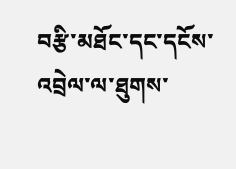བརྩི་མཐོང་དང་དངོས་འབྲེལ་ལ་ཐུགས་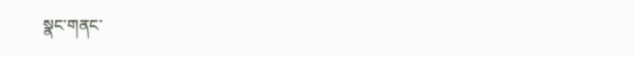སྣང་གནང་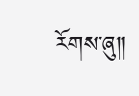རོགས་ཞུ༎